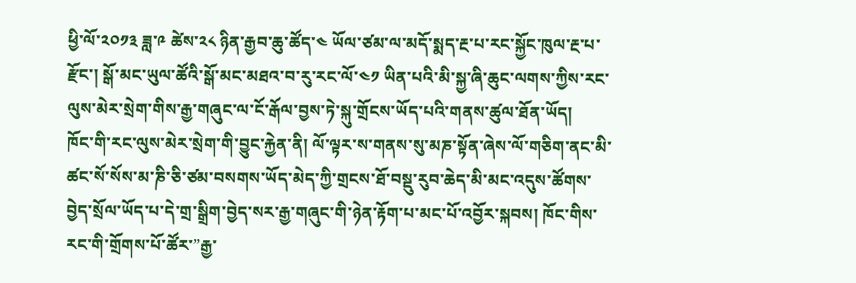ཕྱི་ལོ་༢༠༡༣ ཟླ་༩ ཚེས་༢༨ ཉིན་རྒྱབ་ཆུ་ཚོད་༤ ཡོལ་ཙམ་ལ་མདོ་སྨད་རྔ་པ་རང་སྐྱོང་ཁུལ་རྔ་པ་རྫོང་། སྒོ་མང་ཡུལ་ཚོའི་སྒོ་མང་མཐའ་བ་རུ་རང་ལོ་༤༡ ཡིན་པའི་མི་སྐྱ་ཞི་ཆུང་ལགས་ཀྱིས་རང་ལུས་མེར་སྲེག་གིས་རྒྱ་གཞུང་ལ་ངོ་རྒོལ་བྱས་ཏེ་སྐུ་གྲོངས་ཡོད་པའི་གནས་ཚུལ་ཐོན་ཡོད།
ཁོང་གི་རང་ལུས་མེར་སྲེག་གི་བྱུང་རྐྱེན་ནི། ལོ་ལྟར་ས་གནས་སུ་མཎ་སྟོན་ཞེས་ལོ་གཅིག་ནང་མི་ཚང་སོ་སོས་མ་ཎི་ཅི་ཙམ་བསགས་ཡོད་མེད་ཀྱི་གྲངས་ཐོ་བསྡུ་རུབ་ཆེད་མི་མང་འདུས་ཚོགས་བྱེད་སྲོལ་ཡོད་པ་དེ་གྲ་སྒྲིག་བྱེད་སར་རྒྱ་གཞུང་གི་ཉེན་རྟོག་པ་མང་པོ་འབྱོར་སྐབས། ཁོང་གིས་རང་གི་གྲོགས་པོ་ཚོར་”རྒྱ་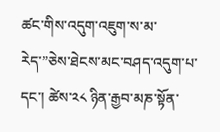ཚང་གིས་འདུག་འཇུག་ས་མ་རེད་”ཅེས་ཐེངས་མང་བཤད་འདུག་པ་དང་། ཚེས་༢༨ ཉིན་རྒྱབ་མཎ་སྟོན་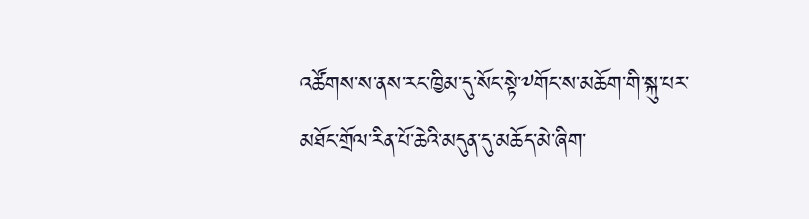འཚོགས་ས་ནས་རང་ཁྱིམ་དུ་སོང་སྟེ་༸གོང་ས་མཆོག་གི་སྐུ་པར་མཐོང་གྲོལ་རིན་པོ་ཆེའི་མདུན་དུ་མཆོད་མེ་ཞིག་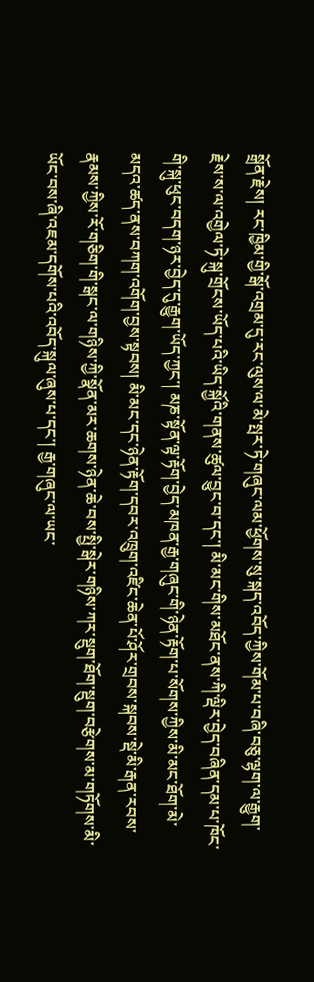སྒྲོན་རྗེས། རང་ཁྱིམ་གྱི་སྒོ་འགྲམ་དུ་རང་ལུས་ལ་མེ་སྤར་ཏེ་གཞུང་ལམ་ཕྱོགས་སུ་སྐད་འབོད་ཀྱིས་གོམ་པ་བཞི་བཅུ་ལྷག་ལ་རྒྱུག་རྗེས་ས་ལ་འགྱེལ་ཏེ་སྐུ་གྲོངས་ཡོད་པའི་ཡིད་སྐྱོའི་གནས་ཚུལ་བྱུང་བ་དང་། མི་མང་གིས་མཐོང་ནས་ཀི་ལྡིར་བྱེད་བཞིན་དམ་པ་ཁོང་གི་སྐུ་ཕུང་བདག་ཉར་བྱེད་དུ་རྒྱུག་ཡོད་ཀྱང་། མཎ་སྟོན་ལྟ་རྟོག་བྱེད་མཁན་རྒྱ་གཞུང་གི་ཉེན་རྟོག་པ་སོགས་ཀྱིས་མི་མང་ཐོག་མེ་མདའ་ཚད་ནས་བཀག་འགོག་བྱས་སྟབས། མི་མང་དང་ཉེན་རྟོག་དབར་འཁྲུག་འཛིང་ཆེན་པོ་ཤོར་གྲབས་སྐབས་སྡེ་མི་རྒན་རབས་རྣམས་ཀྱིས་རོ་གཅིག་གི་སྒང་ལ་གཉིས་ཀྱི་སྣོན་མར་ཆགས་ཉེན་ཆེ་བས་སྤྱི་སྒེར་གཉིས་ཀར་སྡུག་ཐོག་སྡུག་བརྩེགས་མ་གཏོགས་མི་ཡོང་བས་ཞི་འཇམ་དགོས་པའི་འབོད་སྐུལ་ཞུས་པ་དང་། རྒྱ་གཞུང་ལ་ཡང་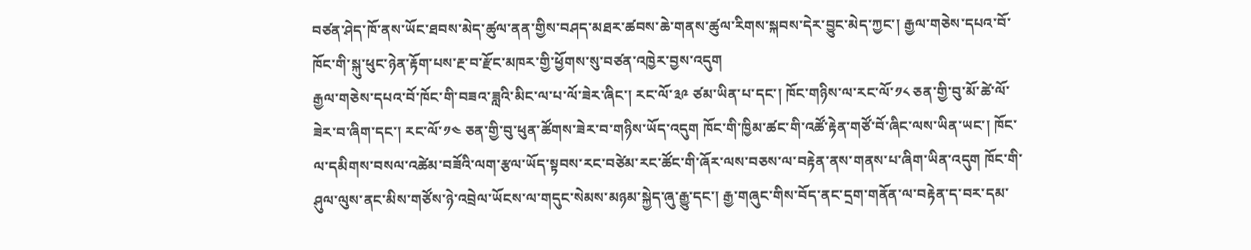བཙན་ཤེད་ཁོ་ནས་ཡོང་ཐབས་མེད་ཚུལ་ནན་གྱིས་བཤད་མཐར་ཚབས་ཆེ་གནས་ཚུལ་རིགས་སྐབས་དེར་བྱུང་མེད་ཀྱང་། རྒྱལ་གཅེས་དཔའ་བོ་ཁོང་གི་སྐུ་ཕུང་ཉེན་རྟོག་པས་རྔ་བ་རྫོང་མཁར་གྱི་ཕྱོགས་སུ་བཙན་འཁྱེར་བྱས་འདུག
རྒྱལ་གཅེས་དཔའ་བོ་ཁོང་གི་བཟའ་ཟླའི་མིང་ལ་པ་ལོ་ཟེར་ཞིང་། རང་ལོ་༣༩ ཙམ་ཡིན་པ་དང་། ཁོང་གཉིས་ལ་རང་ལོ་༡༨ ཅན་གྱི་བུ་མོ་ཚེ་ལོ་ཟེར་བ་ཞིག་དང་། རང་ལོ་༡༤ ཅན་གྱི་བུ་ཕུན་ཚོགས་ཟེར་བ་གཉིས་ཡོད་འདུག ཁོང་གི་ཁྱིམ་ཚང་གི་འཚོ་རྟེན་གཙོ་བོ་ཞིང་ལས་ཡིན་ཡང་། ཁོང་ལ་དམིགས་བསལ་འཚེམ་བཟོའི་ལག་རྩལ་ཡོད་སྟབས་རང་བཙེམ་རང་ཚོང་གི་ཞོར་ལས་བཅས་ལ་བརྟེན་ནས་གནས་པ་ཞིག་ཡིན་འདུག ཁོང་གི་ཤུལ་ལུས་ནང་མིས་གཙོས་ཉེ་འབྲེལ་ཡོངས་ལ་གདུང་སེམས་མཉམ་སྐྱེད་ཞུ་རྒྱུ་དང་། རྒྱ་གཞུང་གིས་བོད་ནང་དྲག་གནོན་ལ་བརྟེན་ད་བར་དམ་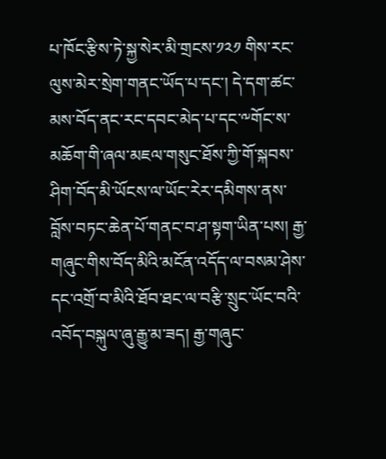པ་ཁོང་རྩིས་ཏེ་སྐྱ་སེར་མི་གྲངས་༡༢༡ གིས་རང་ལུས་མེར་སྲེག་གནང་ཡོད་པ་དང་། དེ་དག་ཚང་མས་བོད་ནང་རང་དབང་མེད་པ་དང་༸གོང་ས་མཆོག་གི་ཞལ་མཇལ་གསུང་ཐོས་ཀྱི་གོ་སྐབས་ཤིག་བོད་མི་ཡོངས་ལ་ཡོང་རེར་དམིགས་ནས་བློས་བཏང་ཆེན་པོ་གནང་བ་ཤ་སྟག་ཡིན་པས། རྒྱ་གཞུང་གིས་བོད་མིའི་མངོན་འདོད་ལ་བསམ་ཤེས་དང་འགྲོ་བ་མིའི་ཐོབ་ཐང་ལ་བརྩི་སྲུང་ཡོང་བའི་འབོད་བསྐུལ་ཞུ་རྒྱུ་མ་ཟད། རྒྱ་གཞུང་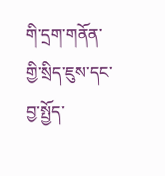གི་དྲག་གནོན་གྱི་སྲིད་ཇུས་དང་བྱ་སྤྱོད་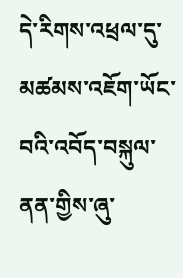དེ་རིགས་འཕྲལ་དུ་མཚམས་འཇོག་ཡོང་བའི་འབོད་བསྐུལ་ནན་གྱིས་ཞུ་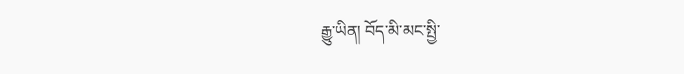རྒྱུ་ཡིན། བོད་མི་མང་སྤྱི་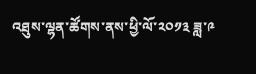འཐུས་ལྷན་ཚོགས་ནས་ཕྱི་ལོ་༢༠༡༣ ཟླ་༩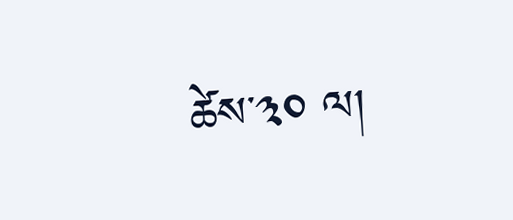ཚེས་༣༠ ལ།